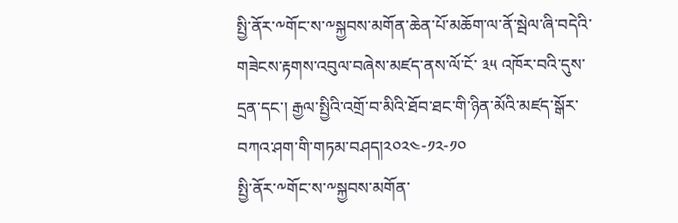སྤྱི་ནོར་༸གོང་ས་༸སྐྱབས་མགོན་ཆེན་པོ་མཆོག་ལ་ནོ་སྦེལ་ཞི་བདེའི་གཟེངས་རྟགས་འབུལ་བཞེས་མཛད་ནས་ལོ་ངོ་ ༣༥ འཁོར་བའི་དུས་དྲན་དང་། རྒྱལ་སྤྱིའི་འགྲོ་བ་མིའི་ཐོབ་ཐང་གི་ཉིན་མོའི་མཛད་སྒོར་བཀའ་ཤག་གི་གཏམ་བཤད།༢༠༢༤-༡༢-༡༠
སྤྱི་ནོར་༸གོང་ས་༸སྐྱབས་མགོན་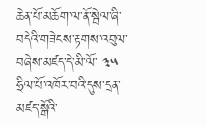ཆེན་པོ་མཆོག་ལ་ནོ་སྦེལ་ཞི་བདེའི་གཟེངས་རྟགས་འབུལ་བཞེས་མཛད་དེ་མི་ལོ་ ༣༥ ཧྲིལ་པོ་འཁོར་བའི་དུས་དྲན་མཛད་སྒོའི་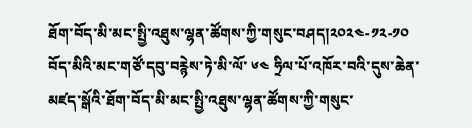ཐོག་བོད་མི་མང་སྤྱི་འཐུས་ལྷན་ཚོགས་ཀྱི་གསུང་བཤད།༢༠༢༤-༡༢-༡༠
བོད་མིའི་མང་གཙོ་དབུ་བརྙེས་ཏེ་མི་ལོ་ ༦༤ ཧྲིལ་པོ་འཁོར་བའི་དུས་ཆེན་མཛད་སྒོའི་ཐོག་བོད་མི་མང་སྤྱི་འཐུས་ལྷན་ཚོགས་ཀྱི་གསུང་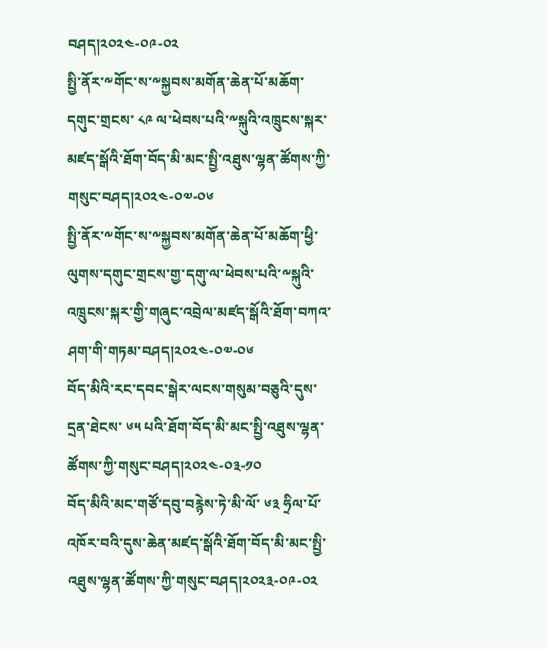བཤད།༢༠༢༤-༠༩-༠༢
སྤྱི་ནོར་༸གོང་ས་༸སྐྱབས་མགོན་ཆེན་པོ་མཆོག་དགུང་གྲངས་ ༨༩ ལ་ཕེབས་པའི་༸སྐུའི་འཁྲུངས་སྐར་མཛད་སྒོའི་ཐོག་བོད་མི་མང་སྤྱི་འཐུས་ལྷན་ཚོགས་ཀྱི་གསུང་བཤད།༢༠༢༤-༠༧-༠༦
སྤྱི་ནོར་༸གོང་ས་༸སྐྱབས་མགོན་ཆེན་པོ་མཆོག་ཕྱི་ལུགས་དགུང་གྲངས་གྱ་དགུ་ལ་ཕེབས་པའི་༸སྐུའི་འཁྲུངས་སྐར་གྱི་གཞུང་འབྲེལ་མཛད་སྒོའི་ཐོག་བཀའ་ཤག་གི་གཏམ་བཤད།༢༠༢༤-༠༧-༠༦
བོད་མིའི་རང་དབང་སྒེར་ལངས་གསུམ་བཅུའི་དུས་དྲན་ཐེངས་ ༦༥ པའི་ཐོག་བོད་མི་མང་སྤྱི་འཐུས་ལྷན་ཚོགས་ཀྱི་གསུང་བཤད།༢༠༢༤-༠༣-༡༠
བོད་མིའི་མང་གཙོ་དབུ་བརྙེས་ཏེ་མི་ལོ་ ༦༣ ཧྲིལ་པོ་འཁོར་བའི་དུས་ཆེན་མཛད་སྒོའི་ཐོག་བོད་མི་མང་སྤྱི་འཐུས་ལྷན་ཚོགས་ཀྱི་གསུང་བཤད།༢༠༢༣-༠༩-༠༢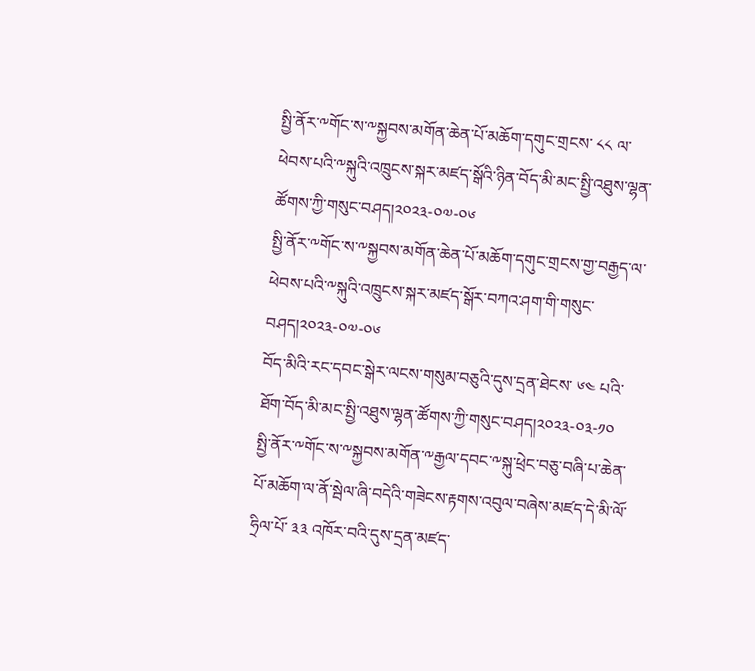སྤྱི་ནོར་༸གོང་ས་༸སྐྱབས་མགོན་ཆེན་པོ་མཆོག་དགུང་གྲངས་ ༨༨ ལ་ཕེབས་པའི་༸སྐུའི་འཁྲུངས་སྐར་མཛད་སྒོའི་ཉིན་བོད་མི་མང་སྤྱི་འཐུས་ལྷན་ཚོགས་ཀྱི་གསུང་བཤད།༢༠༢༣-༠༧-༠༦
སྤྱི་ནོར་༸གོང་ས་༸སྐྱབས་མགོན་ཆེན་པོ་མཆོག་དགུང་གྲངས་གྱ་བརྒྱད་ལ་ཕེབས་པའི་༸སྐུའི་འཁྲུངས་སྐར་མཛད་སྒོར་བཀའ་ཤག་གི་གསུང་བཤད།༢༠༢༣-༠༧-༠༦
བོད་མིའི་རང་དབང་སྒེར་ལངས་གསུམ་བཅུའི་དུས་དྲན་ཐེངས་ ༦༤ པའི་ཐོག་བོད་མི་མང་སྤྱི་འཐུས་ལྷན་ཚོགས་ཀྱི་གསུང་བཤད།༢༠༢༣-༠༣-༡༠
སྤྱི་ནོར་༸གོང་ས་༸སྐྱབས་མགོན་༸རྒྱལ་དབང་༸སྐུ་ཕྲེང་བཅུ་བཞི་པ་ཆེན་པོ་མཆོག་ལ་ནོ་སྦེལ་ཞི་བདེའི་གཟེངས་རྟགས་འབུལ་བཞེས་མཛད་དེ་མི་ལོ་ཧྲིལ་པོ་ ༣༣ འཁོར་བའི་དུས་དྲན་མཛད་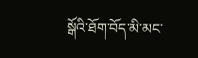སྒོའི་ཐོག་བོད་མི་མང་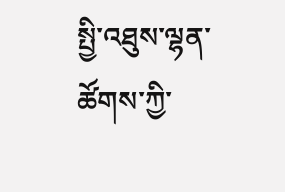སྤྱི་འཐུས་ལྷན་ཚོགས་ཀྱི་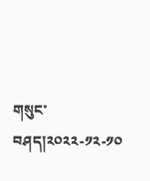གསུང་བཤད།༢༠༢༢-༡༢-༡༠